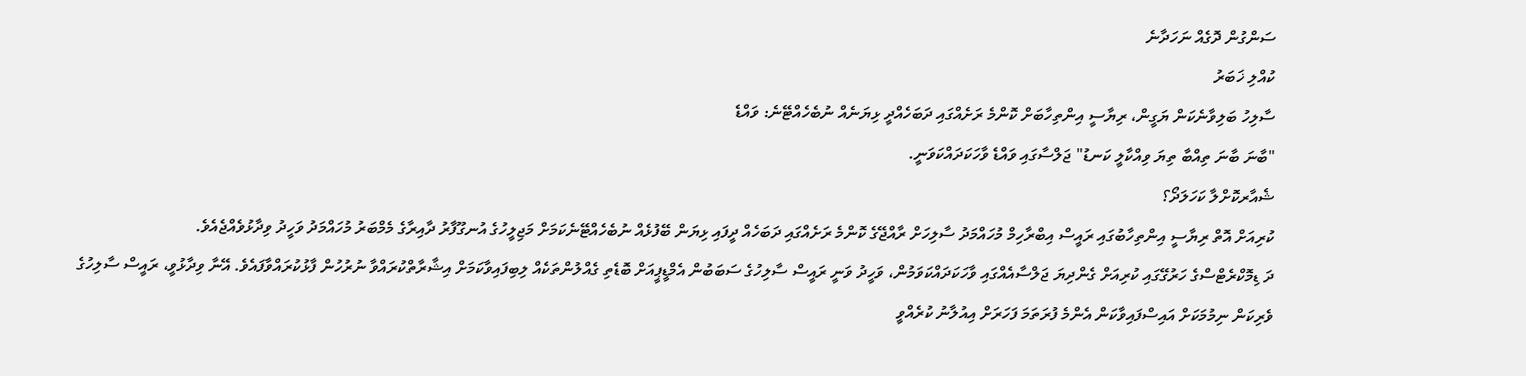ސަންގުން ދޮގެއް ނަހަދާނެ
ކުއްލި ޚަބަރު
ސާލިހު ބަލިވާނެކަން ޔަގީން، ރިޔާސީ އިންތިހާބަށް ކޮންމެ ރަށެއްގައި ދަބަހެއްދީ ޅިޔަނެއް ނުބެހެއްޓޭނެ: ވައްޑެ
"ބާނަ ބާނަ ތިއްބާ ތިޔަ ވިއްކާލީ ކަނޑު" ޖަލްސާގައި ވައްޑެ ވާހަކަދައްކަވަނީ.
ޝެއާރކޮށްލާ ކަހަލަދޯ؟
ކުރިއަށް އޮތް ރިޔާސީ އިންތިހާބުގައި ރައީސް އިބްރާހިމް މުހައްމަދު ސާލިހަށް ރާއްޖޭގެ ކޮންމެ ރަށެއްގައި ދަބަހެއް ދީފައި ޅިޔަން ބޭފުޅެއް ނުބެހެއްޓޭނެކަމަށް މަޖިލީހުގެ އުނގޫފާރު ދާއިރާގެ މެމްބަރު މުހައްމަދު ވަހީދު ވިދާޅުވެއްޖެއެވެ.
ދަ ޑިމޮކްރެޓްސްގެ ހަރުގޭގައި ކުރިއަށް ގެންދިޔަ ޖަލްސާއެއްގައި ވާހަކަދައްކަވަމުން، ވަހީދު ވަނީ ރައީސް ސާލިހުގެ ސަބަބުން އެމްޑީޕީއަށް ބޮޑެތި ގެއްލުންތަކެއް ލިބިފައިވާކަމަށް އިޝާރާތްކުރައްވާ ނުރުހުން ފާޅުކުރައްވާފައެވެ. އޭނާ ވިދާޅުވީ، ރައީސް ސާލިހުގެ ވެރިކަން ނިމުމަކަށް އައިސްފައިވާކަން އެންމެ ފުރަތަމަ ފަހަރަށް އިއުލާނު ކުރެއްވީ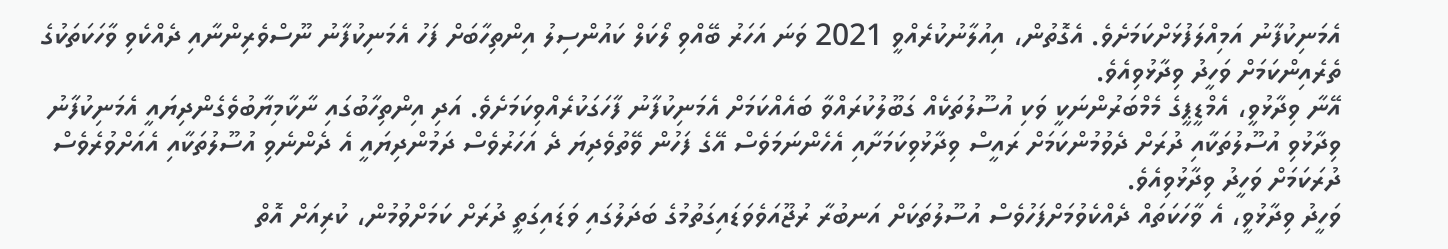އެމަނިކުފާނު އަމިއްލަފުޅަށްކަމަށެވެ. އެގޮތުން، އިއުލާނުކުރެއްވީ 2021 ވަނަ އަހަރު ބޭއްވި ލޯކަލް ކައުންސިލު އިންތިހާބަށް ފަހު އެމަނިކުފާނު ނޫސްވެރިންނާއި ދެއްކެވި ވާހަކަތަކުގެ ތެރެއިންކަމަށް ވަހީދު ވިދާޅުވިއެވެ.
އޭނާ ވިދާޅުވީ، އެމްޑީޕީގެ މެމްބަރުންނަކީ ވަކި އުސޫލުތަކެއް ގަބޫލުކުރައްވާ ބައެއްކަމަށް އެމަނިކުފާނު ފާހަގަކުރެއްވިކަމަށެވެ. އަދި އިންތިހާބުގައި ނާކާމިޔާބުވެގެންދިޔައީ އެމަނިކުފާނު ވިދާޅުވި އުސޫލުތަކާއި ދުރަށް ދެވުމުންކަމަށް ރައީސް ވިދާޅުވިކަމަށާއި އެހެންނަމަވެސް އޭގެ ފަހުން ވޭތުވެދިޔަ ދެ އަހަރުވެސް ދަމުންދިޔައީ އެ ދެންނެވި އުސޫލުތަކާއި އެއަށްވުރެވެސް ދުރަކަމަށް ވަހީދު ވިދާޅުވިއެވެ.
ވަހީދު ވިދާޅުވީ، އެ ވާހަކަތައް ދެއްކެވުމަށްފަހުވެސް އުސޫލުތަކަށް އަނބުރާ ރުޖޫއަވެވަޑައިގަތުމުގެ ބަދަލުގައި ވަޑައިގަތީ ދުރަށް ކަމަށްވުމުން، ކުރިއަށް އޮތް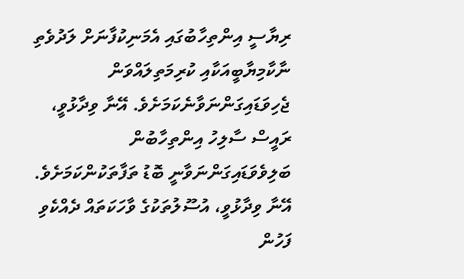ރިޔާސީ އިންތިހާބުގައި އެމަނިކުފާނަށް ލަދުވެތި ނާކާމިޔާބީއަކާއި ކުރިމަތިލައްވަން ޖެހިވަޑައިގަންނަވާނެކަމަށެވެ. އޭނާ ވިދާޅުވީ، ރައީސް ސާލިހު އިންތިހާބުން ބަލިވެވަޑައިގަންނަވާނީ ބޮޑު ތަފާތަކުންކަމަށެވެ.
އޭނާ ވިދާޅުވީ، އުސޫލުތަކުގެ ވާހަކަތައް ދެއްކެވި ފަހުން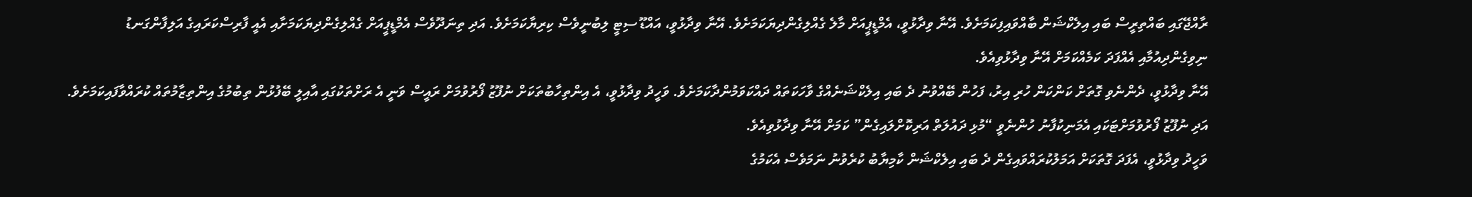ރާއްޖޭގައި ބައްތިރީސް ބައި އިލެކްޝަން ބާއްވައިފިކަމަށެވެ. އޭނާ ވިދާޅުވީ، އެމްޑީޕީއަށް މާލެ ގެއްލިގެންދިޔަކަމަށެވެ. އޭނާ ވިދާޅުވީ، އައްޑޫ ސިޓީ ލިބުނީވެސް ކިރިޔާކަމަށެވެ. އަދި ތިނަދޫވެސް އެމްޑީޕީއަށް ގެއްލިގެންދިޔަކަމަށާއި އެއީ ފާރިސްކަރައިގެ އަލިފާންގަނޑު ނިވިގެންދިއުމާއި އެއްފަދަ ކަމެއްކަމަށް އޭނާ ވިދާޅުވިއެވެ.
އޭނާ ވިދާޅުވީ، ދެންނެވި ގޮތަށް ކަންކަން ހުރި އިރު، ފަހުން ބޭއްވުނު ދެ ބައި އިލެކްޝަނެއްގެ ވާހަކަތައް ދައްކަވަމުންދާކަމަށެވެ. ވަހީދު ވިދާޅުވީ، އެ އިންތިހާބުތަކަށް ނުފޫޒު ފޯރުވުމަށް ރައީސް ވަނީ އެ ރަށްތަކުގައި އާއިލީ ބޭފުޅުން ތިބުމުގެ އިންތިޒާމުތައް ކުރައްވާފައިކަމަށެވެ. އަދި ނުފޫޒު ފޯރުވުމަށްޓަކައި އެމަނިކުފާނު ހުންނެވީ “މުޅި ދައުލަތް އަރިކޮށްލައިގެން” ކަމަށް އޭނާ ވިދާޅުވިއެވެ.
ވަހީދު ވިދާޅުވީ، އެފަދަ ގޮތަކަށް އަމަލުކުރައްވައިގެން ދެ ބައި އިލެކްޝަން ކާމިޔާބު ކުރެވުނު ނަމަވެސް އެކަމުގެ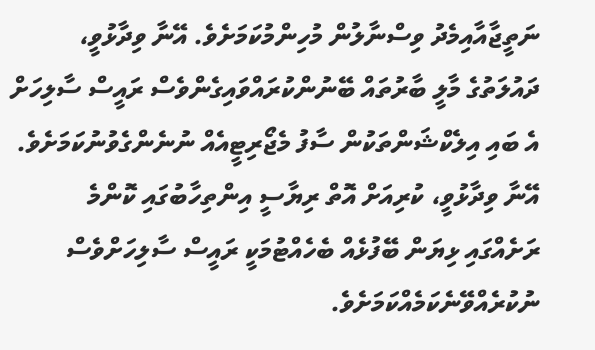ނަތީޖާއާއިމެދު ވިސްނާލުން މުހިންމުކަމަށެވެ. އޭނާ ވިދާޅުވީ، ދައުލަތުގެ މާލީ ބާރުތައް ބޭނުންކުރައްވައިގެންވެސް ރައީސް ސާލިހަށް އެ ބައި އިލެކްޝަންތަކުން ސާފު މެޖޯރިޓީއެއް ނުނެންގެވުނުކަމަށެވެ. އޭނާ ވިދާޅުވީ، ކުރިއަށް އޮތް ރިޔާސީ އިންތިހާބުގައި ކޮންމެ ރަށެއްގައި ޅިޔަން ބޭފުޅެއް ބެހެއްޓުމަކީ ރައީސް ސާލިހަށްވެސް ނުކުރެއްވޭނެކަމެއްކަމަށެވެ.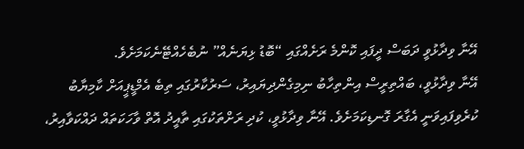އޭނާ ވިދާޅުވީ ދަބަސް ދީފައި ކޮންމެ ރަށެއްގައި “ބޮޑު ޅިޔަނެއް” ނުބެހެއްޓޭނެކަމަށެވެ.
އޭނާ ވިދާޅުވީ، ބައްތިރީސް އިންތިހާބު ނިމިގެންދިޔައިރު، ސަރުކާރުގައި ތިބެ އެމްޑީޕީއަށް ކާމިޔާބު ކުރެވިފައިވަނީ އެގާރަ ގޮނޑިކަމަށެވެ. އޭނާ ވިދާޅުވީ، ކުދި ރަށްތަކުގައި ތާއީދު އޮތް ވާހަކަތައް ދައްކަވާއިރު،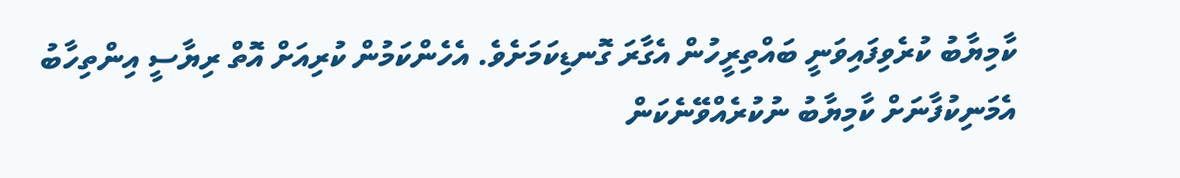ކާމިޔާބު ކުރެވިފައިވަނީ ބައްތިރީހުން އެގާރަ ގޮނޑިކަމަށެވެ. އެހެންކަމުން ކުރިއަށް އޮތް ރިޔާސީ އިންތިހާބު އެމަނިކުފާނަށް ކާމިޔާބު ނުކުރެއްވޭނެކަން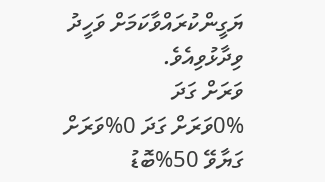ޔަގީންކުރައްވާކަމަށް ވަހީދު ވިދާޅުވިއެވެ.
ވަރަށް ގަދަ
0%ވަރަށް ގަދަ 0%ވަރަށް ގަޔާވޭ 50%ބޮޑު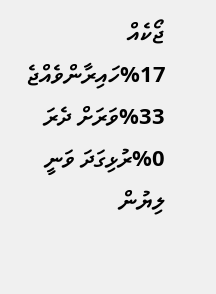ޖޯކެއް 17%ހައިރާންވެއްޖެ 33%ވަރަށް ދެރަ 0%ރުޅިގަދަ ވަނީ
ލިޔުން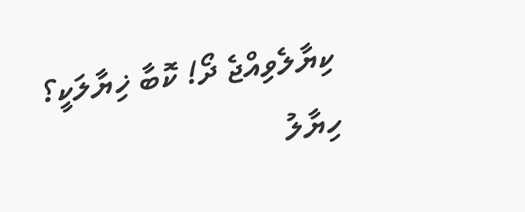ކިޔާލެވިއްޖެ ދޯ! ކޮބާ ޚިޔާލަކީ؟
ހިޔާލު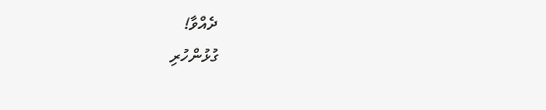ދެއްވާ!
ގުޅުންހުރި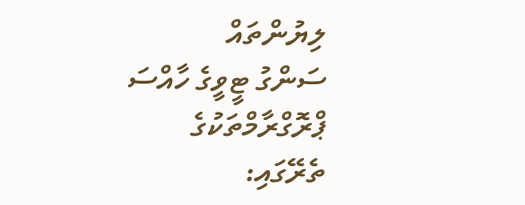ލިޔުންތައް
ސަންގު ޓީވީގެ ހާއްސަ ޕްރޮގްރާމްތަކުގެ ތެރޭގައި: